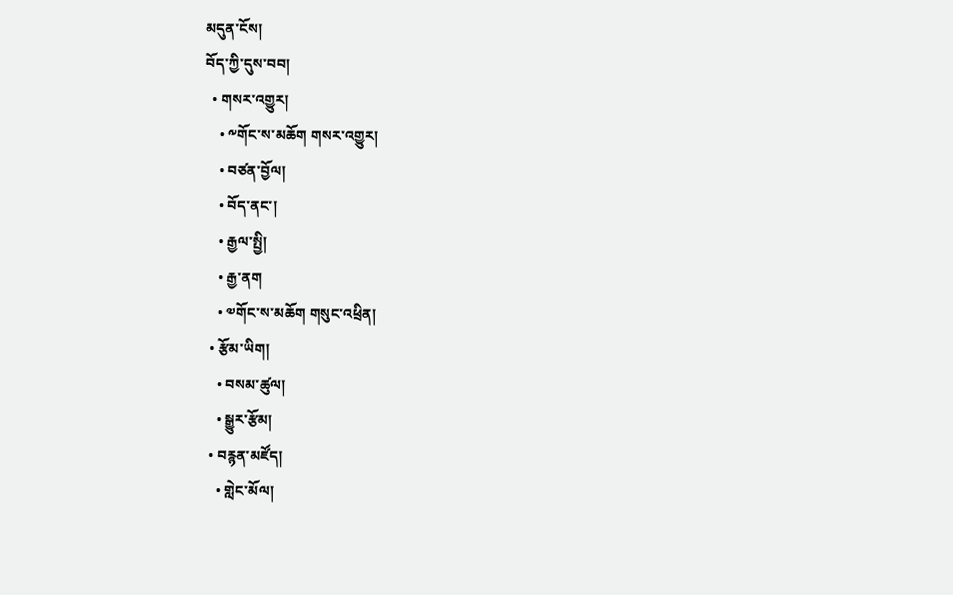མདུན་ངོས།
བོད་ཀྱི་དུས་བབ།
  • གསར་འགྱུར།
    • ༸གོང་ས་མཆོག གསར་འགྱུར།
    • བཙན་བྱོལ།
    • བོད་ནང་།
    • རྒྱལ་སྤྱི།
    • རྒྱ་ནག
    • ༧གོང་ས་མཆོག གསུང་འཕྲིན།
  • རྩོམ་ཡིག།
    • བསམ་ཚུལ།
    • སྒྱུར་རྩོམ།
  • བརྙན་མཛོད།
    • གླེང་མོལ།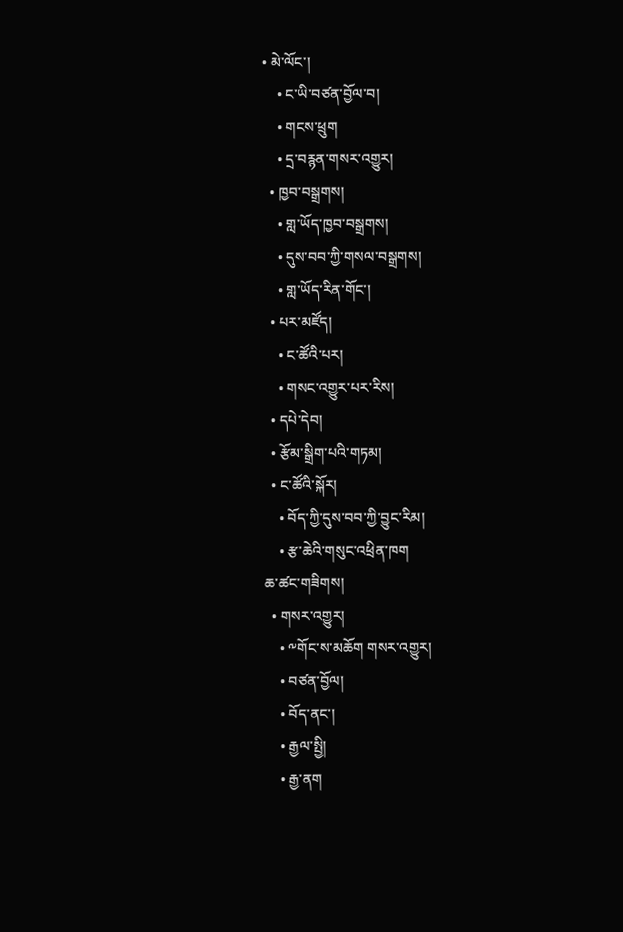• མེ་ལོང་།
    • ང་ཡི་བཙན་བྱོལ་བ།
    • གངས་ཕྲུག
    • དྲ་བརྙན་གསར་འགྱུར།
  • ཁྱབ་བསྒྲགས།
    • གླ་ཡོད་ཁྱབ་བསྒྲགས།
    • དུས་བབ་ཀྱི་གསལ་བསྒྲགས།
    • གླ་ཡོད་རིན་གོང་།
  • པར་མཛོད།
    • ང་ཚོའི་པར།
    • གསང་འགྱུར་པར་རིས།
  • དཔེ་དེབ།
  • རྩོམ་སྒྲིག་པའི་གཏམ།
  • ང་ཚོའི་སྐོར།
    • བོད་ཀྱི་དུས་བབ་ཀྱི་བྱུང་རིམ།
    • རྩ་ཆེའི་གསུང་འཕྲིན་ཁག
ཆ་ཚང་གཟིགས།
  • གསར་འགྱུར།
    • ༸གོང་ས་མཆོག གསར་འགྱུར།
    • བཙན་བྱོལ།
    • བོད་ནང་།
    • རྒྱལ་སྤྱི།
    • རྒྱ་ནག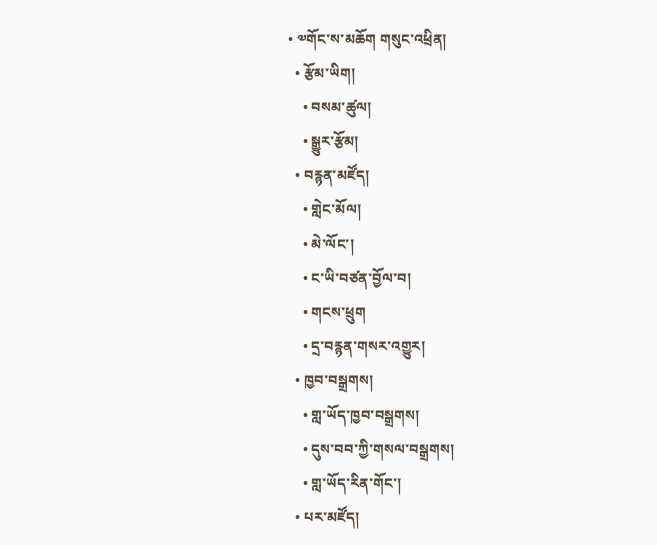• ༧གོང་ས་མཆོག གསུང་འཕྲིན།
  • རྩོམ་ཡིག།
    • བསམ་ཚུལ།
    • སྒྱུར་རྩོམ།
  • བརྙན་མཛོད།
    • གླེང་མོལ།
    • མེ་ལོང་།
    • ང་ཡི་བཙན་བྱོལ་བ།
    • གངས་ཕྲུག
    • དྲ་བརྙན་གསར་འགྱུར།
  • ཁྱབ་བསྒྲགས།
    • གླ་ཡོད་ཁྱབ་བསྒྲགས།
    • དུས་བབ་ཀྱི་གསལ་བསྒྲགས།
    • གླ་ཡོད་རིན་གོང་།
  • པར་མཛོད།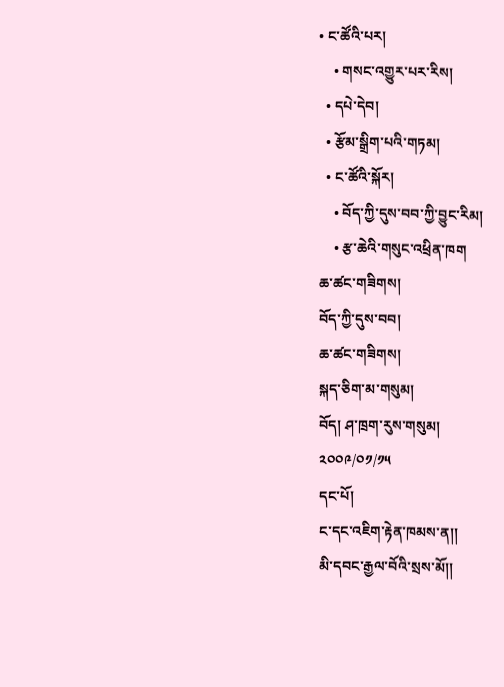• ང་ཚོའི་པར།
    • གསང་འགྱུར་པར་རིས།
  • དཔེ་དེབ།
  • རྩོམ་སྒྲིག་པའི་གཏམ།
  • ང་ཚོའི་སྐོར།
    • བོད་ཀྱི་དུས་བབ་ཀྱི་བྱུང་རིམ།
    • རྩ་ཆེའི་གསུང་འཕྲིན་ཁག
ཆ་ཚང་གཟིགས།
བོད་ཀྱི་དུས་བབ།
ཆ་ཚང་གཟིགས།
སྐད་ཅིག་མ་གསུམ།
བོད། ཤ་ཁྲག་རུས་གསུམ།
༢༠༠༩/༠༡/༡༥
དང་པོ།
ང་དང་འཇིག་རྟེན་ཁམས་ན།།
མི་དབང་རྒྱལ་བོའི་སྲས་མོ།།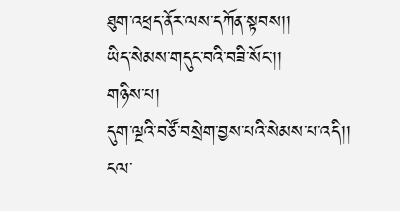ཐུག་འཕྲད་ནོར་ལས་དཀོན་སྟབས།།
ཡིད་སེམས་གདུང་བའི་བཟི་སོང་།།
གཉིས་པ།
དུག་ལྔའི་བཙོ་བསྲེག་བྱས་པའི་སེམས་པ་འདི།།
ངལ་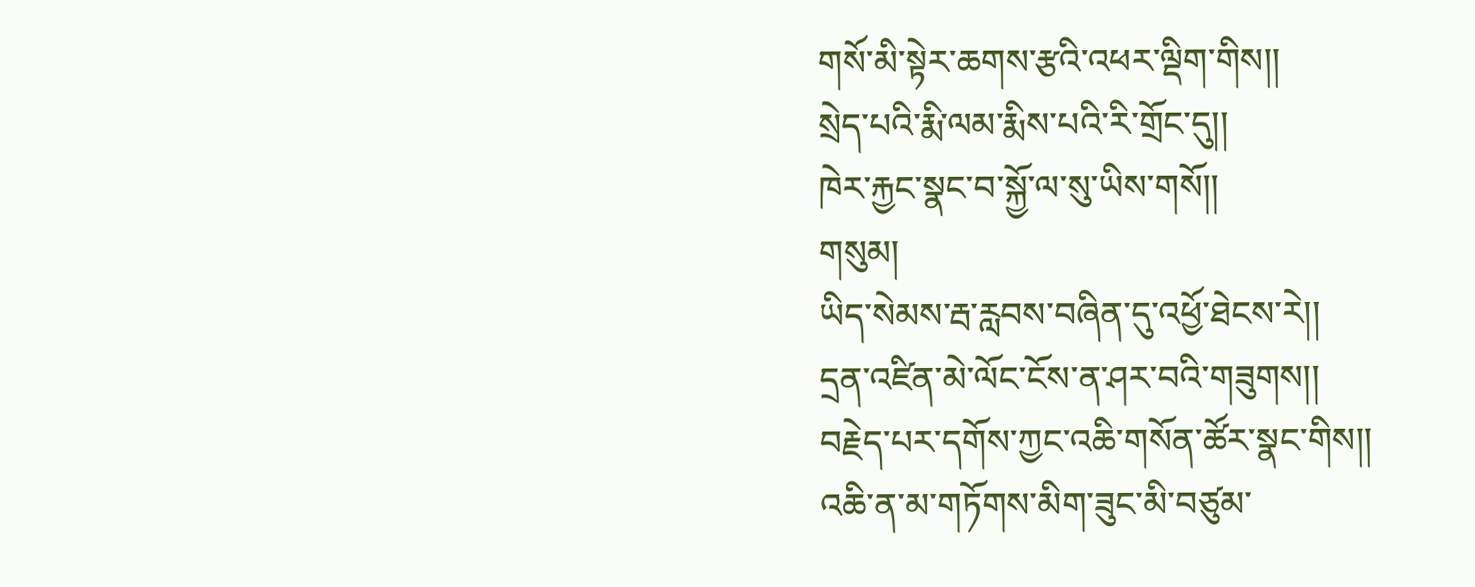གསོ་མི་སྟེར་ཆགས་རྩའི་འཕར་ལྡིག་གིས།།
སྲེད་པའི་རྨི་ལམ་རྨིས་པའི་རི་གྲོང་དུ།།
ཁེར་རྐྱང་སྣང་བ་སྐྱོ་ལ་སུ་ཡིས་གསོ།།
གསུམ།
ཡིད་སེམས་རྦ་རླབས་བཞིན་དུ་འཕྱོ་ཐེངས་རེ།།
དྲན་འཛིན་མེ་ལོང་ངོས་ན་ཤར་བའི་གཟུགས།།
བརྗེད་པར་དགོས་ཀྱང་འཆི་གསོན་ཚོར་སྣང་གིས།།
འཆི་ན་མ་གཏོགས་མིག་ཟུང་མི་བཙུམ་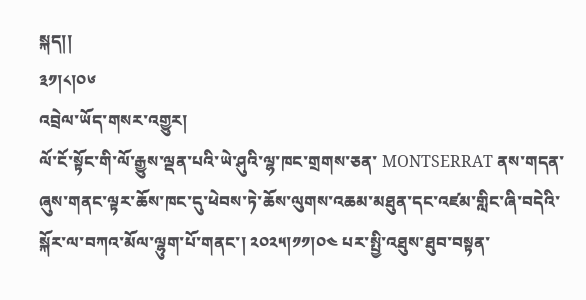སྐད།།
༣༡།༨།༠༦
འབྲེལ་ཡོད་གསར་འགྱུར།
ལོ་ངོ་སྟོང་གི་ལོ་རྒྱུས་ལྡན་པའི་ཡེ་ཤུའི་ལྷ་ཁང་གྲགས་ཅན་ MONTSERRAT ནས་གདན་ཞུས་གནང་ལྟར་ཆོས་ཁང་དུ་ཕེབས་ཏེ་ཆོས་ལུགས་འཆམ་མཐུན་དང་འཛམ་གླིང་ཞི་བདེའི་སྐོར་ལ་བཀའ་མོལ་ལྷུག་པོ་གནང་། ༢༠༢༥།༡༡།༠༤ པར་སྤྱི་འཐུས་ཐུབ་བསྟན་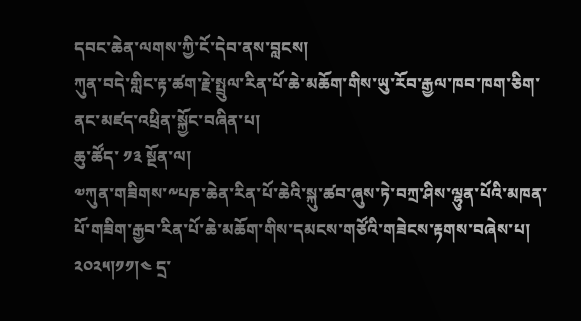དབང་ཆེན་ལགས་ཀྱི་ངོ་དེབ་ནས་བླངས།
ཀུན་བདེ་གླིང་རྟ་ཚག་རྗེ་སྤྲུལ་རིན་པོ་ཆེ་མཆོག་གིས་ཡུ་རོབ་རྒྱལ་ཁབ་ཁག་ཅིག་ནང་མཛད་འཕྲིན་སྐྱོང་བཞིན་པ།
ཆུ་ཚོད་ ༡༣ སྔོན་ལ།
༧ཀུན་གཟིགས་༸པཎ་ཆེན་རིན་པོ་ཆེའི་སྐུ་ཚབ་ཞུས་ཏེ་བཀྲ་ཤིས་ལྷུན་པོའི་མཁན་པོ་གཟིག་རྒྱབ་རིན་པོ་ཆེ་མཆོག་གིས་དམངས་གཙོའི་གཟེངས་རྟགས་བཞེས་པ། ༢༠༢༥།༡༡།༤ དྲ་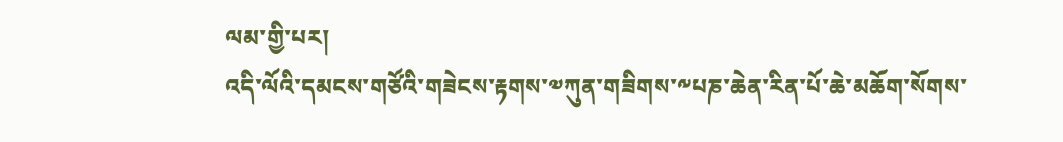ལམ་གྱི་པར།
འདི་ལོའི་དམངས་གཙོའི་གཟེངས་རྟགས་༧ཀུན་གཟིགས་༸པཎ་ཆེན་རིན་པོ་ཆེ་མཆོག་སོགས་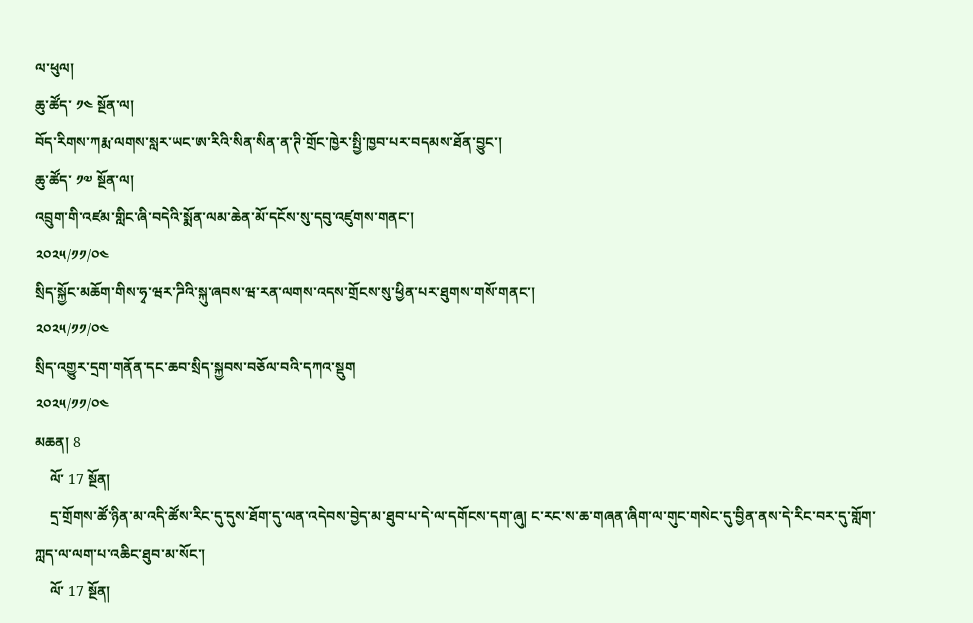ལ་ཕུལ།
ཆུ་ཚོད་ ༡༤ སྔོན་ལ།
བོད་རིགས་ཀརྨ་ལགས་སླར་ཡང་ཨ་རིའི་སིན་སིན་ན་ཊི་གྲོང་ཁྱེར་སྤྱི་ཁྱབ་པར་བདམས་ཐོན་བྱུང་།
ཆུ་ཚོད་ ༡༧ སྔོན་ལ།
འབྲུག་གི་འཛམ་གླིང་ཞི་བདེའི་སྨོན་ལམ་ཆེན་མོ་དངོས་སུ་དབུ་འཛུགས་གནང་།
༢༠༢༥/༡༡/༠༤
སྲིད་སྐྱོང་མཆོག་གིས་ཧྭ་ཝར་ཌིའི་སྐུ་ཞབས་ཝ་རན་ལགས་འདས་གྲོངས་སུ་ཕྱིན་པར་ཐུགས་གསོ་གནང་།
༢༠༢༥/༡༡/༠༤
སྲིད་འགྱུར་དྲག་གནོན་དང་ཆབ་སྲིད་སྐྱབས་བཅོལ་བའི་དཀའ་སྡུག
༢༠༢༥/༡༡/༠༤
མཆན། 8
    ལོ་ 17 སྔོན།
    དྲ་གྲོགས་ཚོ་ཉིན་མ་འདི་ཚོས་རིང་དུ་དུས་ཐོག་དུ་ལན་འདེབས་བྱེད་མ་ཐུབ་པ་དེ་ལ་དགོངས་དག་ཞུ། ང་རང་ས་ཆ་གཞན་ཞིག་ལ་གུང་གསེང་དུ་བྱིན་ནས་དེ་རིང་བར་དུ་གློག་ཀླད་ལ་ལག་པ་འཆིང་ཐུབ་མ་སོང་།
    ལོ་ 17 སྔོན།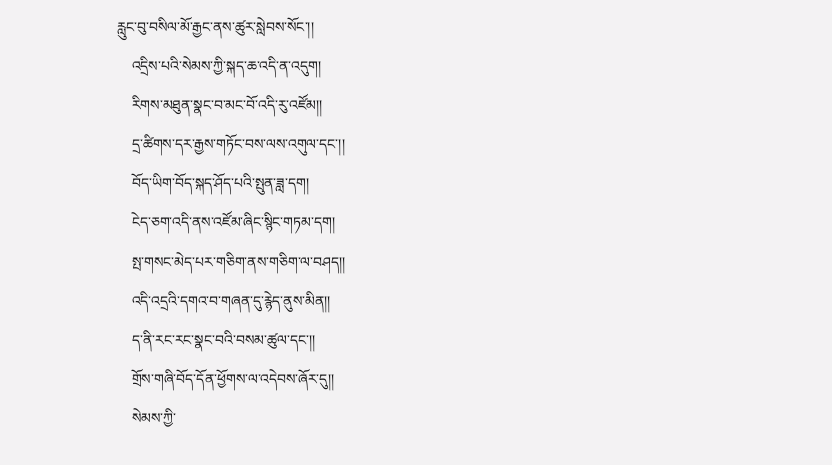རླུང་བུ་བསིལ་མོ་རྒྱང་ནས་ཚུར་སླེབས་སོང་།།
    འདྲིས་པའི་སེམས་ཀྱི་སྐད་ཆ་འདི་ན་འདུག།
    རིགས་མཐུན་སྣང་བ་མང་བོ་འདི་རུ་འཛོམ།།
    དྲ་ཚིགས་དར་རྒྱས་གཏོང་བས་ལས་འགུལ་དང་།།
    བོད་ཡིག་བོད་སྐད་ཤོད་པའི་སྤུན་ཟླ་དག།
    ངེད་ཅག་འདི་ནས་འཛོམ་ཞིང་སྙིང་གཏམ་དག།
    སྤ་གསང་མེད་པར་གཅིག་ནས་གཅིག་ལ་བཤད།།
    འདི་འདྲའི་དགའ་བ་གཞན་དུ་རྙེད་ནུས་མིན།།
    ད་ནི་རང་རང་སྣང་བའི་བསམ་ཚུལ་དང་།།
    གྲོས་གཞི་བོད་དོན་ཕྱོགས་ལ་འདེབས་ཞོར་དུ།།
    སེམས་ཀྱི་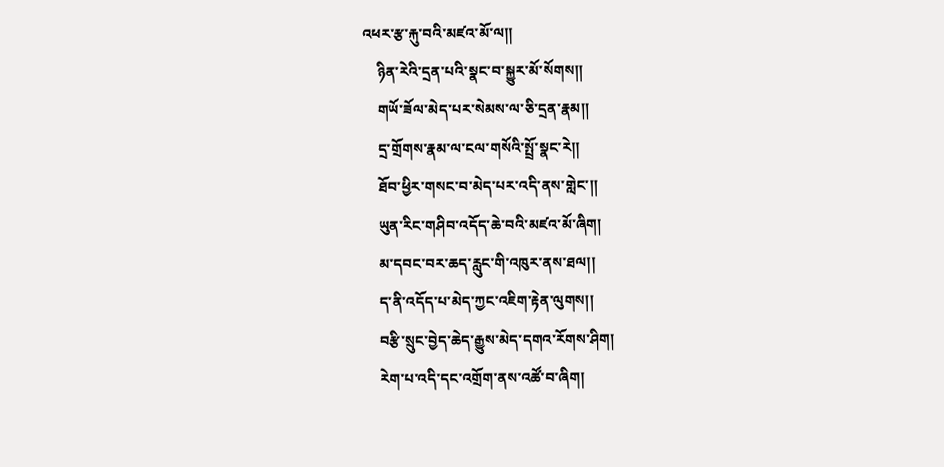འཕར་རྩ་རྐུ་བའི་མཛའ་མོ་ལ།།
    ཉིན་རེའི་དྲན་པའི་སྣང་བ་སྐྱུར་མོ་སོགས།།
    གཡོ་ཟོལ་མེད་པར་སེམས་ལ་ཅི་དྲན་རྣམ།།
    དྲ་གྲོགས་རྣམ་ལ་ངལ་གསོའི་སྤྲོ་སྣང་རེ།།
    ཐོབ་ཕྱིར་གསང་བ་མེད་པར་འདི་ནས་གླེང་།།
    ཡུན་རིང་གཤིབ་འདོད་ཆེ་བའི་མཛའ་མོ་ཞིག།
    མ་དབང་བར་ཆད་རླུང་གི་འཁུར་ནས་ཐལ།།
    ད་ནི་འདོད་པ་མེད་ཀྱང་འཇིག་རྟེན་ལུགས།།
    བརྩི་སྲུང་བྱེད་ཆེད་རྒྱུས་མེད་དགའ་རོགས་ཤིག།
    རེག་པ་འདི་དང་འགྲོག་ནས་འཚོ་བ་ཞིག།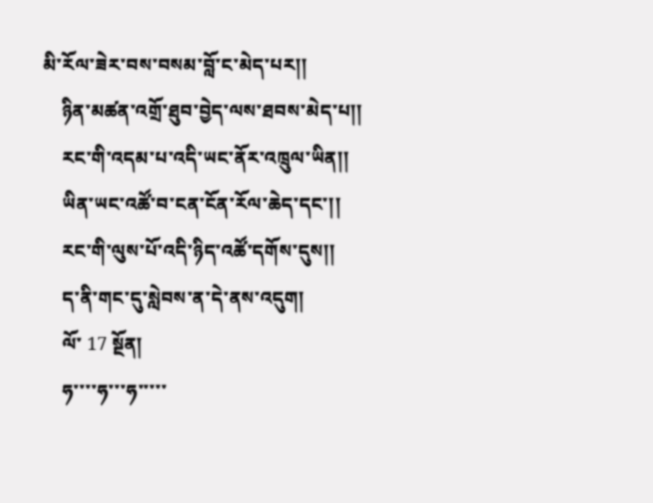མི་རོལ་ཟེར་བས་བསམ་བློ་ང་མེད་པར།།
    ཉིན་མཚན་འགྲོ་ཐུབ་བྱེད་ལས་ཐབས་མེད་པ།།
    རང་གི་འདམ་པ་འདི་ཡང་ནོར་འཁྲུལ་ཡིན།།
    ཡིན་ཡང་འཚོ་བ་ངན་ངོན་རོལ་ཆེད་དང་།།
    རང་གི་ལུས་པོ་འདི་ཉིད་འཚོ་དགོས་དུས།།
    ད་ནི་གང་དུ་སླེབས་ན་དེ་ནས་འདུག།
    ལོ་ 17 སྔོན།
    ཧ་་་་ཧ་་་ཧ་་་་་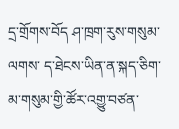དྲ་གྲོགས་བོད ཤ་ཁྲག་རུས་གསུམ་ལགས་ ད་ཐེངས་ཡིན་ན་སྐད་ཅིག་མ་གསུམ་གྱི་ཚོར་འགྱུ་བཙན་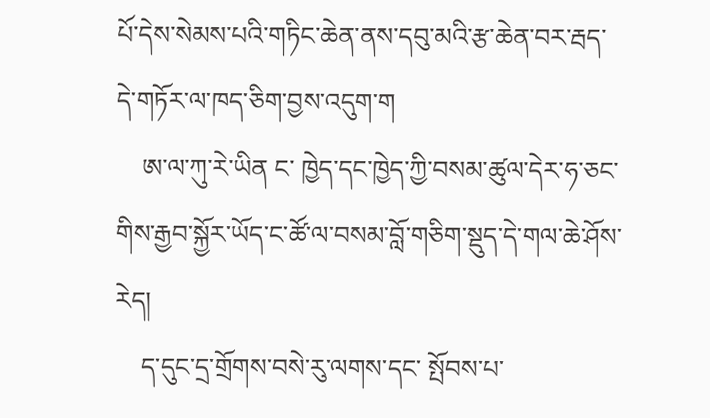པོ་དེས་སེམས་པའི་གཏིང་ཆེན་ནས་དབུ་མའི་རྩ་ཆེན་བར་རྦད་དེ་གཏོར་ལ་ཁད་ཅིག་བྱས་འདུག་ག
    ཨ་ལ་ཀུ་རེ་ཡིན ང་ ཁྱེད་དང་ཁྱེད་ཀྱི་བསམ་ཚུལ་དེར་ཧ་ཅང་གིས་རྒྱབ་སྐྱོར་ཡོད་ང་ཚོ་ལ་བསམ་བློ་གཅིག་སྡུད་དེ་གལ་ཆེ་ཤོས་རེད།
    ད་དུང་དྲ་གྲོགས་བསེ་རུ་ལགས་དང་ སྤོབས་པ་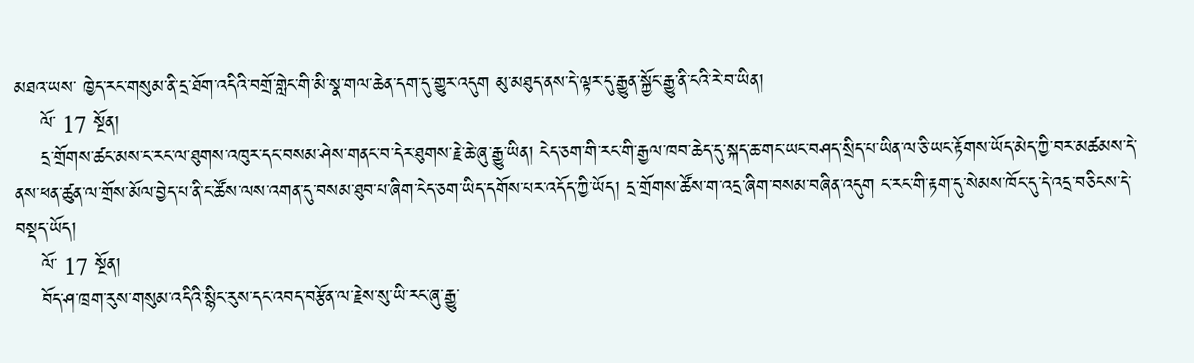མཐའ་ཡས་ ཁྱེད་རང་གསུམ་ནི་དྲ་ཐོག་འདིའི་བགྲོ་གླེང་གི་མི་སྣ་གལ་ཆེན་དག་དུ་གྱུར་འདུག མུ་མཐུད་ནས་དེ་ལྟར་དུ་རྒྱུན་སྐྱོང་རྒྱུ་ནི་ངའི་རེ་བ་ཡིན།
    ལོ་ 17 སྔོན།
    དྲ་གྲོགས་ཚང་མས་ང་རང་ལ་ཐུགས་འཁུར་དང་བསམ་ཤེས་གནང་བ་དེར་ཐུགས་རྗེ་ཆེ་ཞུ་རྒྱུ་ཡིན། ངེད་ཅག་གི་རང་གི་རྒྱལ་ཁབ་ཆེད་དུ་སྐད་ཆ་གང་ཡང་བཤད་སྲིད་པ་ཡིན་ལ་ཅི་ཡང་རྟོགས་ཡོད་མེད་ཀྱི་བར་མཚམས་དེ་ནས་ཕན་ཚུན་ལ་གྲོས་མོལ་བྱེད་པ་ནི་ང་ཚོས་ལས་འགན་དུ་བསམ་ཐུབ་པ་ཞིག་ངེད་ཅག་ཡིད་དགོས་པར་འདོད་ཀྱི་ཡོད། དྲ་གྲོགས་ཚོས་ག་འདྲ་ཞིག་བསམ་བཞིན་འདུག ང་རང་གི་རྟག་དུ་སེམས་ཁོང་དུ་དེ་འདྲ་བཅིངས་དེ་བསྡད་ཡོད།
    ལོ་ 17 སྔོན།
    བོད་ཤ་ཁྲག་རུས་གསུམ་འདིའི་སྙིང་རུས་དང་འབད་བརྩོན་ལ་རྗེས་སུ་ཡི་རང་ཞུ་རྒྱུ་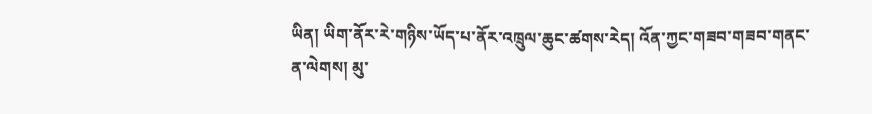ཡིན། ཡིག་ནོར་རེ་གཉིས་ཡོད་པ་ནོར་འཁྲུལ་ཆུང་ཚགས་རེད། འོན་ཀྱང་གཟབ་གཟབ་གནང་ན་ལེགས། མུ་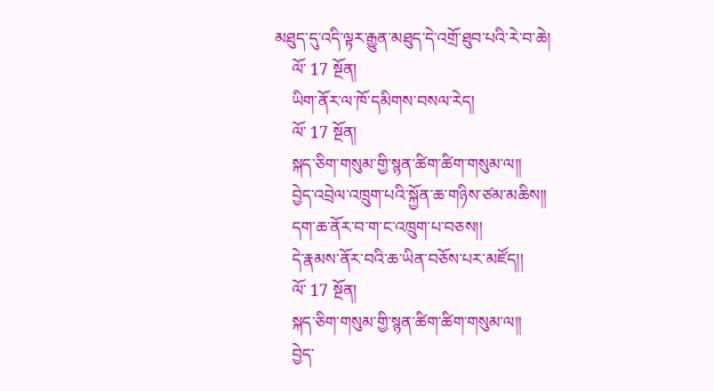མཐུད་དུ་འདི་ལྟར་རྒྱུན་མཐུད་དེ་འགྲོ་ཐུབ་པའི་རེ་བ་ཆེ།
    ལོ་ 17 སྔོན།
    ཡིག་ནོར་ལ་ཁོ་དམིགས་བསལ་རེད།
    ལོ་ 17 སྔོན།
    སྐད་ཅིག་གསུམ་གྱི་སྙན་ཚིག་ཚིག་གསུམ་ལ།།
    བྱེད་འབྲེལ་འཁྲུག་པའི་སྐྱོན་ཆ་གཉིས་ཙམ་མཆིས།།
    དག་ཆ་ནོར་བ་ག་ང་འཁྲུག་པ་བཅས།།
    དེ་རྣམས་ནོར་བའི་ཆ་ཡིན་བཅོས་པར་མཛོད།།
    ལོ་ 17 སྔོན།
    སྐད་ཅིག་གསུམ་གྱི་སྙན་ཚིག་ཚིག་གསུམ་ལ།།
    བྱེད་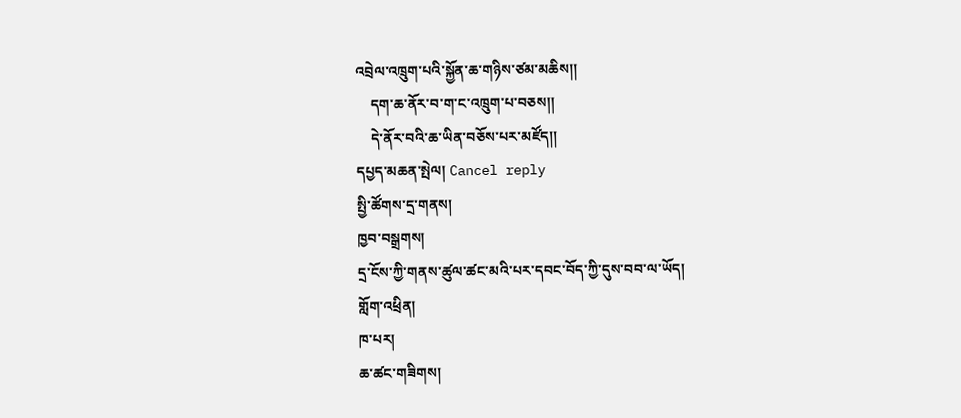འབྲེལ་འཁྲུག་པའི་སྐྱོན་ཆ་གཉིས་ཙམ་མཆིས།།
    དག་ཆ་ནོར་བ་ག་ང་འཁྲུག་པ་བཅས།།
    དེ་ནོར་བའི་ཆ་ཡིན་བཅོས་པར་མཛོད།།
དཔྱད་མཆན་སྤེལ། Cancel reply
སྤྱི་ཚོགས་དྲ་གནས།
ཁྱབ་བསྒྲགས།
དྲ་ངོས་ཀྱི་གནས་ཚུལ་ཚང་མའི་པར་དབང་བོད་ཀྱི་དུས་བབ་ལ་ཡོད།
གློག་འཕྲིན།
ཁ་པར།
ཆ་ཚང་གཟིགས།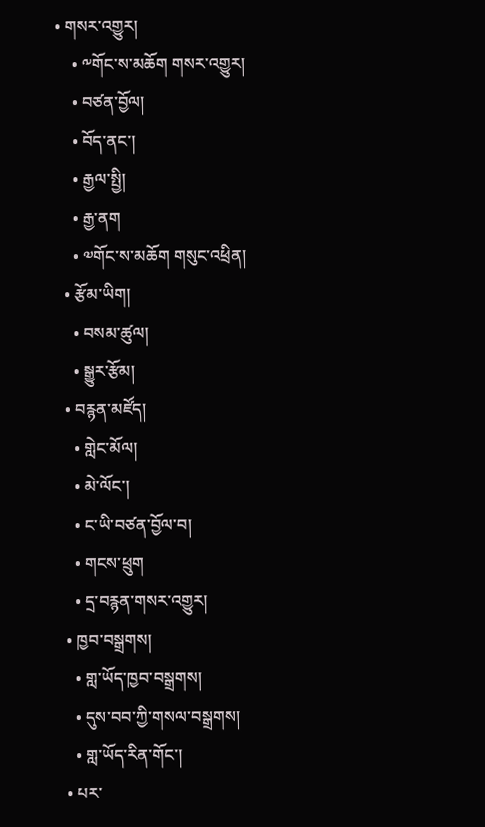• གསར་འགྱུར།
    • ༸གོང་ས་མཆོག གསར་འགྱུར།
    • བཙན་བྱོལ།
    • བོད་ནང་།
    • རྒྱལ་སྤྱི།
    • རྒྱ་ནག
    • ༧གོང་ས་མཆོག གསུང་འཕྲིན།
  • རྩོམ་ཡིག།
    • བསམ་ཚུལ།
    • སྒྱུར་རྩོམ།
  • བརྙན་མཛོད།
    • གླེང་མོལ།
    • མེ་ལོང་།
    • ང་ཡི་བཙན་བྱོལ་བ།
    • གངས་ཕྲུག
    • དྲ་བརྙན་གསར་འགྱུར།
  • ཁྱབ་བསྒྲགས།
    • གླ་ཡོད་ཁྱབ་བསྒྲགས།
    • དུས་བབ་ཀྱི་གསལ་བསྒྲགས།
    • གླ་ཡོད་རིན་གོང་།
  • པར་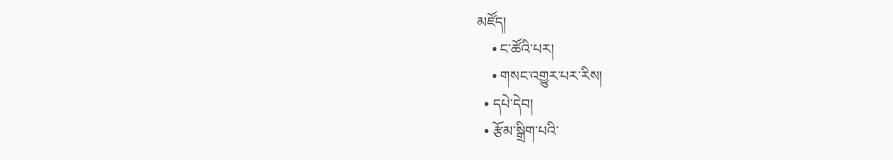མཛོད།
    • ང་ཚོའི་པར།
    • གསང་འགྱུར་པར་རིས།
  • དཔེ་དེབ།
  • རྩོམ་སྒྲིག་པའི་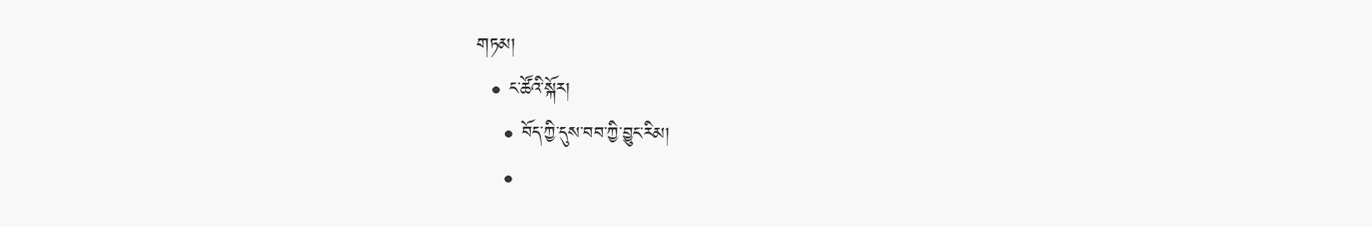གཏམ།
  • ང་ཚོའི་སྐོར།
    • བོད་ཀྱི་དུས་བབ་ཀྱི་བྱུང་རིམ།
    •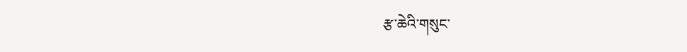རྩ་ཆེའི་གསུང་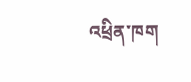འཕྲིན་ཁག